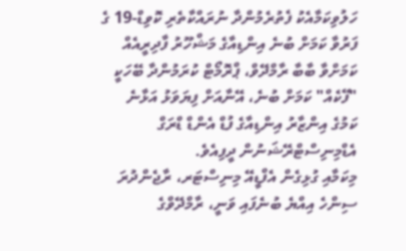ހަލުވިކަމާއެކު ފެތުރެމުންދާ ނުރައްކާތެރި ކޮވިޑް-19 ގެ ފަރުވާ ކަމަށް ބުނެ އިންޑިއާގެ މަޝްހޫރު ފާދިރީއެއް ކަމަށްވާ ބާބާ ރާމްދޭވް، ޕްރޮމޯޓް ކުރަމުންދާ ބޭހަކީ "ފޭކެއް" ކަމަށް ބުނެ، އޭނާއަށް ފިޔަވަޅު އަޅާނެ ކަމުގެ އިންޒާރު އިންޑިއާގެ ފުޑް އެންޑް ޑްރަގް އެޑްމިނިސްޓްރޭޝަނުން ދީފިއެވެ.
މިކަމާއި ގުޅިގެން އެފްޑީއޭ މިނިސްޓަރ، ރާޖެންދުރަ ސިންހެ އިއްޔެ ބުނެފައި ވަނީ، ރާމްދޭވްގެ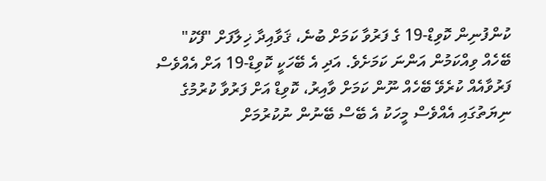ކުންފުނިން ކޮވިޑް-19 ގެ ފަރުވާ ކަމަށް ބުނެ، ޤަވާއިދާ ޚިލާފަށް "ފޭކު" ބޭހެއް ވިއްކަމުން އަންނަ ކަމަށެވެ. އަދި އެ ބޭހަކީ ކޮވިޑް-19 އަށް އެއްވެސް ފަރުވާއެއް ކުރެވޭ ބޭހެއް ނޫން ކަމަށް ވާއިރު، ކޮވިޑް އަށް ފަރުވާ ކުރުމުގެ ނިޔަތުގައި އެއްވެސް މީހަކު އެ ބޭސް ބޭނުން ނުކުރުމަށް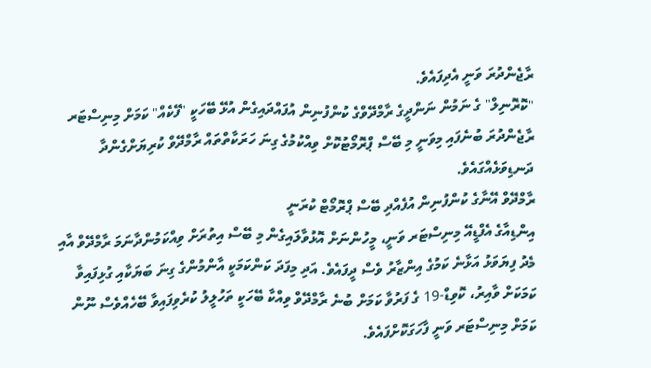ރާޖެންދުރަ ވަނީ އެދިފައެވެ.
"ކޮރޮނިލް" ގެ ނަމުން ނަންދީގެ ރާމްދޭވްގެ ކުންފުނިން އުފައްދައިގެން އުޅޭ ބޭހަކީ "ފޭކެއް" ކަމަށް މިނިސްޓަރ ރާޖެންދުރަ ބުނެފައި މިވަނީ މި ބޭސް ޕްރޮމޯޓުކޮށް ވިއްކުމުގެ ގިނަ ހަރަކާތްތައް ރާމްދޭވް ކުރިޔަށްގެންދާ ދަނޑިވަޅެއްގައެވެ.
ރާމްދޭވް އޭނާގެ ކުންފުނިން އުފެއްދި ބޭސް ޕްރޮމޯޓް ކުރަނީ
އިންޑިއާގެ އެފްޑީއޭ މިނިސްޓަރ ވަނީ، މީހުންނަށް އޮޅުވާލައިގެން މި ބޭސް އިތުރަށް ވިއްކަމުންދާނަމަ ރާމްދޭވް އާއި މެދު ފިޔަވަޅު އަޅާނެ ކަމުގެ އިންޒާރު ވެސް ދީފައެވެ. އަދި މިފަދަ ކަންކަމަކީ އާންމުންގެ ގިނަ ބަޔަކާއި ގުޅިފައިވާ ކަމަކަށް ވާއިރު، ކޮވިޑް-19 ގެ ފަރުވާ ކަމަށް ބުނެ ރާމްދޭވް ވިއްކާ ބޭހަކީ ތަހުލީލު ކުރެވިފައިވާ ބޭހެއްވެސް ނޫން ކަމަށް މިނިސްޓަރ ވަނީ ފާހަގަކޮށްފައެވެ.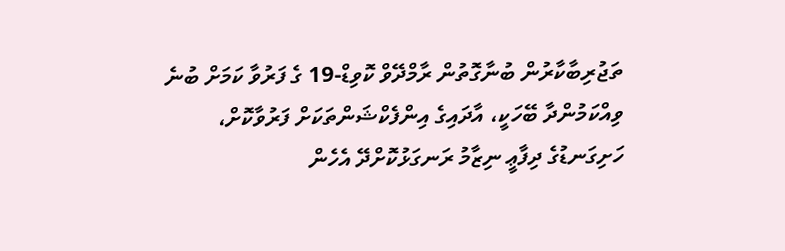ތަޖުރިބާކާރުން ބުނާގޮތުން ރާމްދޭވް ކޮވިޑް-19 ގެ ފަރުވާ ކަމަށް ބުނެ ވިއްކަމުންދާ ބޭހަކީ، އާދައިގެ އިންފެކްޝަންތަކަށް ފަރުވާކޮށް، ހަށިގަނޑުގެ ދިފާޢީ ނިޒާމު ރަނގަޅުކޮށްދޭ އެހެން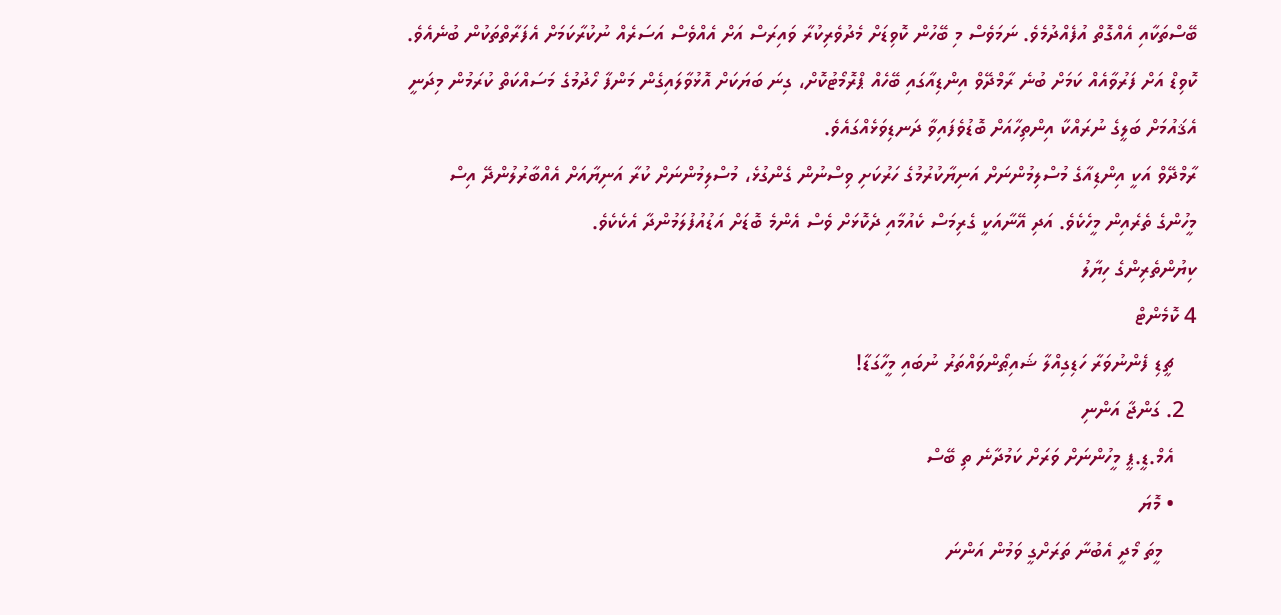ބޭސްތަކާއި އެއްގޮތް އުފެއްދުމެވެ. ނަމަވެސް މި ބޭހުން ކޮވިޑަށް މެދުވެރިކުރާ ވައިރަސް އަށް އެއްވެސް އަސަރެއް ނުކުރާކަމަށް އެފަރާތްތަކުން ބުނެއެވެ.
ކޮވިޑް އަށް ފަރުވާއެއް ކަމަށް ބުނެ ރާމްދޭވް އިންޑިއާގައި ބޭހެއް ޕްރޮމޯޓުކޮށް، ގިނަ ބަޔަކަށް އޮޅުވާލައިގެން މަންފާ ހޯދުމުގެ މަސައްކަތް ކުރަމުން މިދަނީ އެޤައުމަށް ބަލީގެ ނުރައްކާ އިންތިހާއަށް ބޮޑުވެފައިވާ ދަނޑިވަޅެއްގައެވެ.
ރާމްދޭވް އަކީ އިންޑިއާގެ މުސްލިމުންނަށް އަނިޔާކުރުމުގެ ހަރުކަށި ވިސްނުން ގެންގުޅެ، މުސްލިމުންނަށް ކުރާ އަނިޔާއަށް އެއްބާރުލުންދޭ އިސް މީހުންގެ ތެރެއިން މީހެކެވެ. އަދި އޭނާއަކީ ގެރިމަސް ކެއުމާއި ދެކޮޅަށް ވެސް އެންމެ ބޮޑަށް އަޑުއުފުލަމުންދާ އެކެކެވެ.
ކިޔުންތެރިންގެ ހިޔާލު
4 ކޮމެންޓް
    ޗީޑި ފެންނުވަރާ ހަޑިގިއްލާ ޝައިޠޯންވައްތަރު ނުބައި މީހާގަޑާ!
  2. ގަންޖާ އަންނި
    އެމް.ޑީ.ޕީ މީހުންނަށް ވަރަށް ކަމުދާނެ ތި ބޭސް
    • މޮޔަ
      މީތަ މޯދީ އެބުނާ ތަރަށްގީ ވަމުން އަންނަ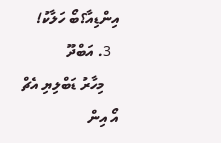އިންޑިއާ؟ބޯ ހަލާކު!
  3. އަބްދޫ
    މިހާރު ޑަބްލިޔި އެޗް އޯ އިން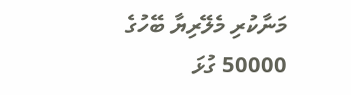މަނާކުރި މެލޭރިޔާ ބޭހުގެ 50000 ގުޅަ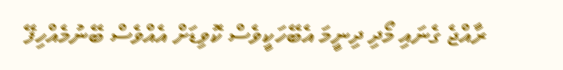ރާއްޖެ ގެނައި މޯދި ދިނީމަ އެބޭހަކީވެސް ކޮވިޑަށް އެއްވެސް ބޭނުމެއްހިފޭ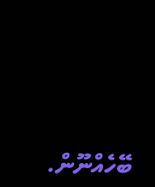ބޭހެއްނޫން.